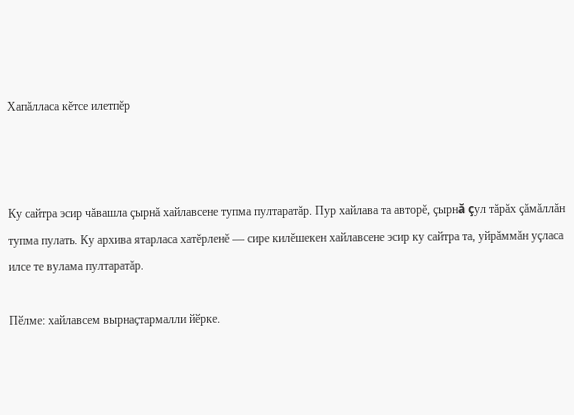Хапăлласа кĕтсе илетпĕр



Ку сайтра эсир чăвашла çырнă хайлавсене тупма пултаратăр. Пур хайлава та авторĕ, çырнă çул тăрăх çăмăллăн тупма пулать. Ку архива ятарласа хатĕрленĕ — сире килĕшекен хайлавсене эсир ку сайтра та, уйрăммăн уçласа илсе те вулама пултаратăр.

Пӗлме: хайлавсем вырнаҫтармалли йӗрке.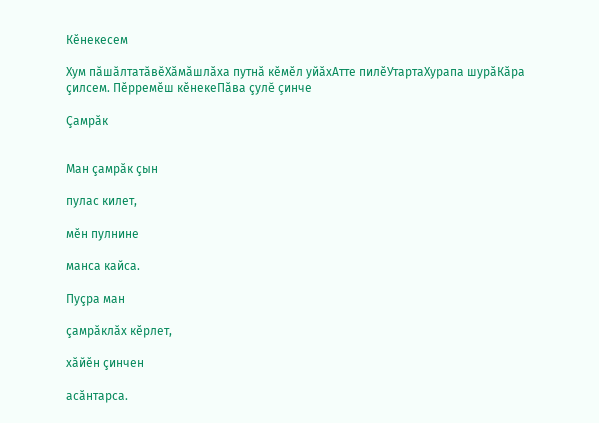Кĕнекесем

Хум пӑшӑлтатӑвӗХăмăшлăха путнă кĕмĕл уйăхАтте пилĕУтартаХурапа шурăКăра çилсем. Пĕрремĕш кĕнекеПăва çулĕ çинче

Çамрăк


Ман çамрăк çын

пулас килет,

мĕн пулнине

манса кайса.

Пуçра ман

çамрăклăх кĕрлет,

хăйĕн çинчен

асăнтарса.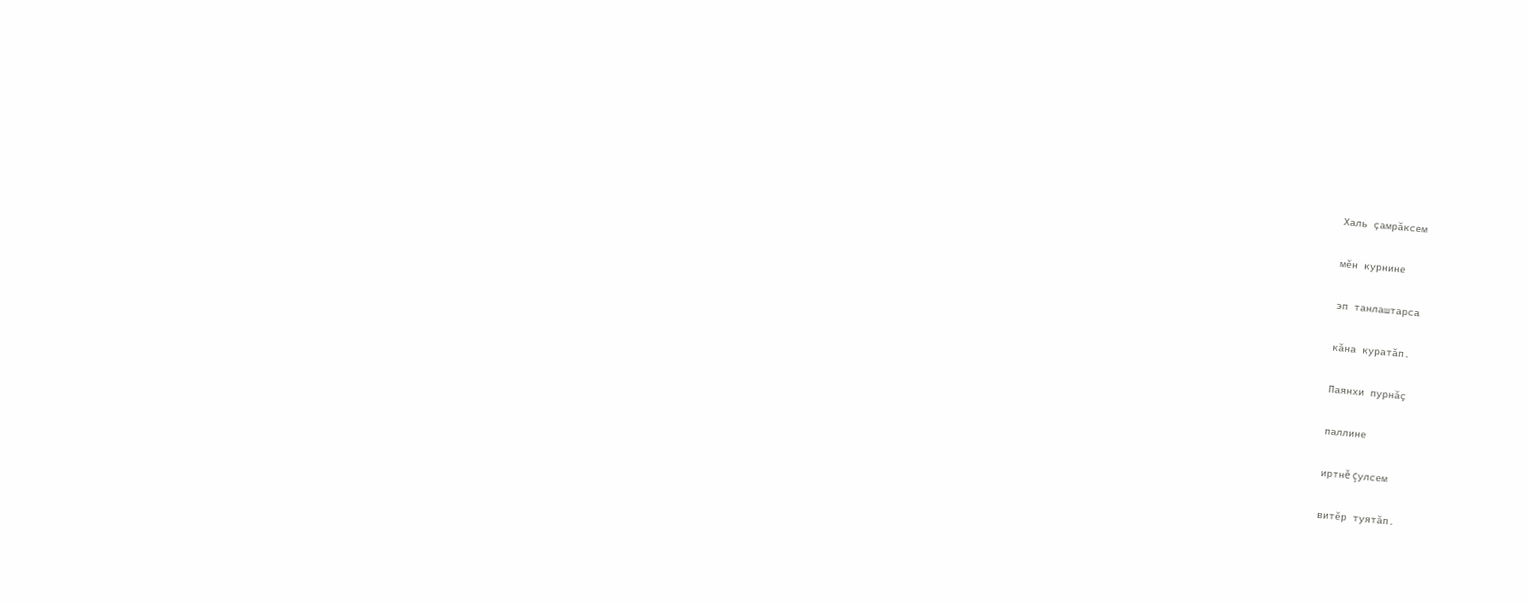Халь çамрăксем

мĕн курнине

эп танлаштарса

кăна куратăп.

Паянхи пурнăç

паллине

иртнĕ çулсем

витĕр туятăп.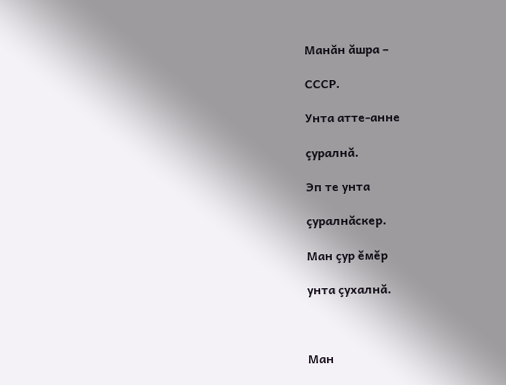Манăн ăшра –

СССР.

Унта атте-анне

çуралнă.

Эп те унта

çуралнăскер.

Ман çур ĕмĕр

унта çухалнă.



Ман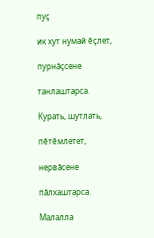пуç

ик хут нумай ĕçлет,

пурнăçсене

танлаштарса.

Курать, шутлать,

пĕтĕмлетет,

нервăсене

пăлхаштарса.

Малалла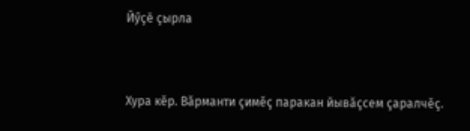Йӳçĕ çырла


Хура кĕр. Вăрманти çимĕç паракан йывăçсем çаралчĕç.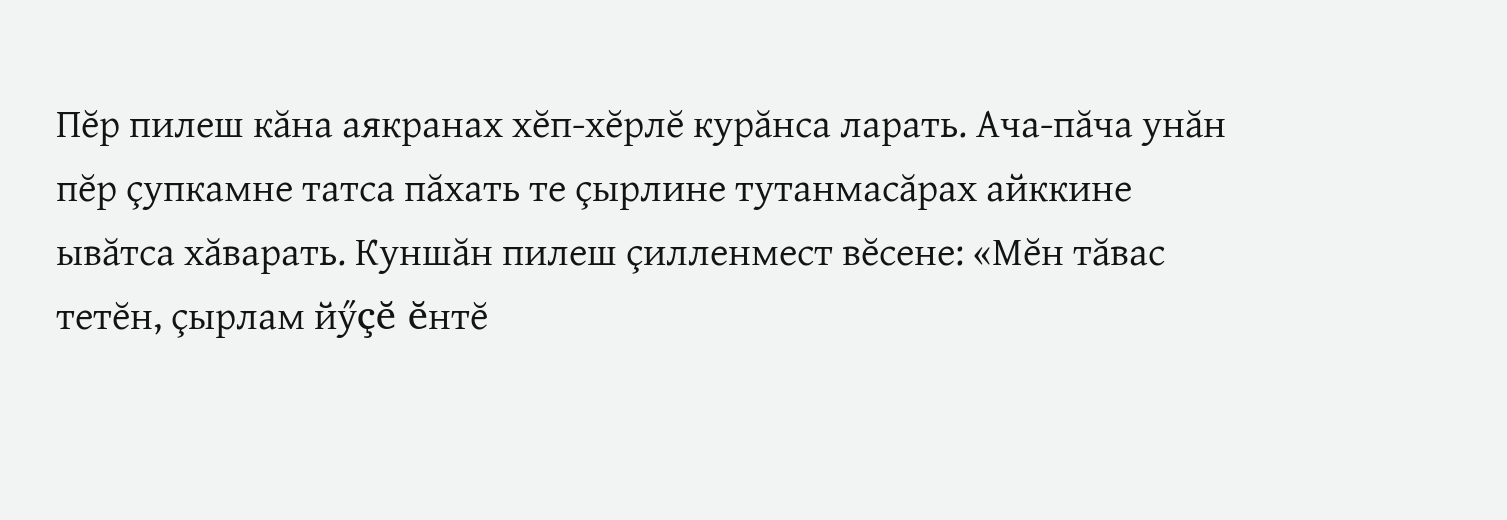Пĕр пилеш кăна аякранах хĕп-хĕрлĕ курăнса ларать. Ача-пăча унăн пĕр çупкамне татса пăхать те çырлине тутанмасăрах айккине ывăтса хăварать. Куншăн пилеш çилленмест вĕсене: «Мĕн тăвас тетĕн, çырлам йӳçĕ ĕнтĕ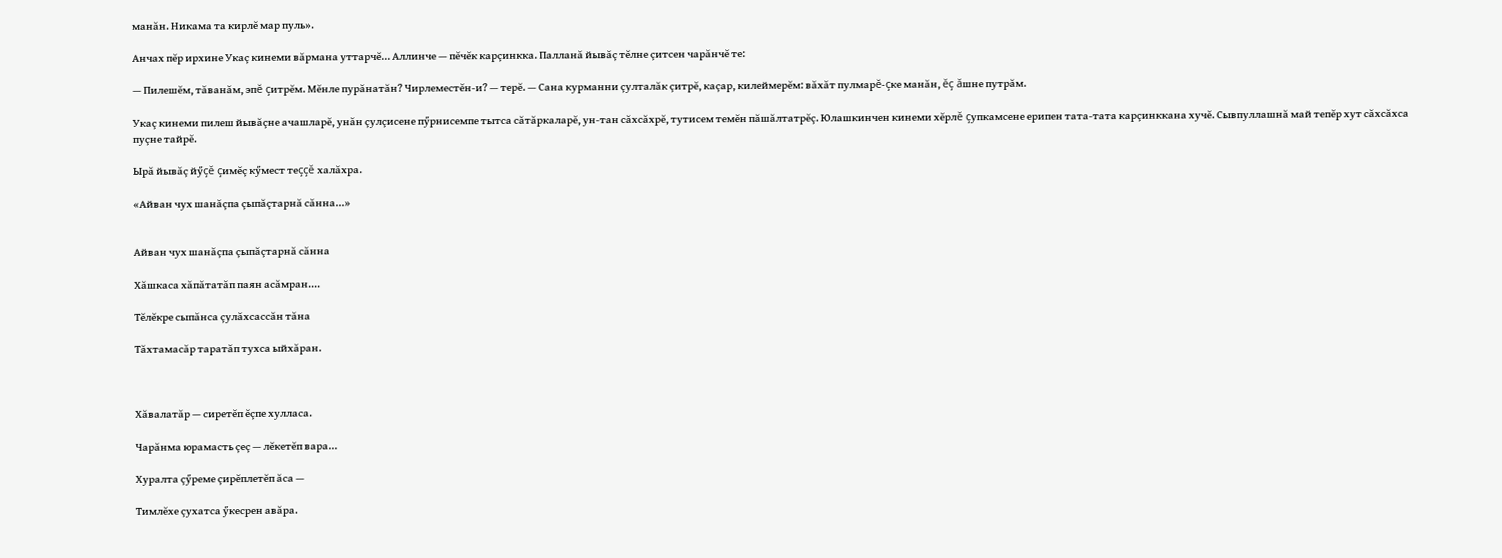манăн. Никама та кирлĕ мар пуль».

Анчах пĕр ирхине Укаç кинеми вăрмана уттарчĕ... Аллинче — пĕчĕк карçинкка. Палланă йывăç тĕлне çитсен чарăнчĕ те:

— Пилешĕм, тăванăм, эпĕ çитрĕм. Мĕнле пурăнатăн? Чирлеместĕн-и? — терĕ. — Сана курманни çулталăк çитрĕ, каçар, килеймерĕм: вăхăт пулмарĕ-çке манăн, ĕç ăшне путрăм.

Укаç кинеми пилеш йывăçне ачашларĕ, унăн çулçисене пӳрнисемпе тытса сăтăркаларĕ, ун-тан сăхсăхрĕ, тутисем темĕн пăшăлтатрĕç. Юлашкинчен кинеми хĕрлĕ çупкамсене ерипен тата-тата карçинккана хучĕ. Сывпуллашнă май тепĕр хут сăхсăхса пуçне тайрĕ.

Ырă йывăç йӳçĕ çимĕç кӳмест теççĕ халăхра.

«Айван чух шанăçпа çыпăçтарнă сăнна...»


Айван чух шанăçпа çыпăçтарнă сăнна

Хăшкаса хăпăтатăп паян асăмран....

Тĕлĕкре сыпăнса çулăхсассăн тăна

Тăхтамасăр таратăп тухса ыйхăран.



Хăвалатăр — сиретĕп ĕçпе хулласа.

Чарăнма юрамасть çеç — лĕкетĕп вара...

Хуралта çӳреме çирĕплетĕп ăса —

Тимлĕхе çухатса ӳкесрен авăра.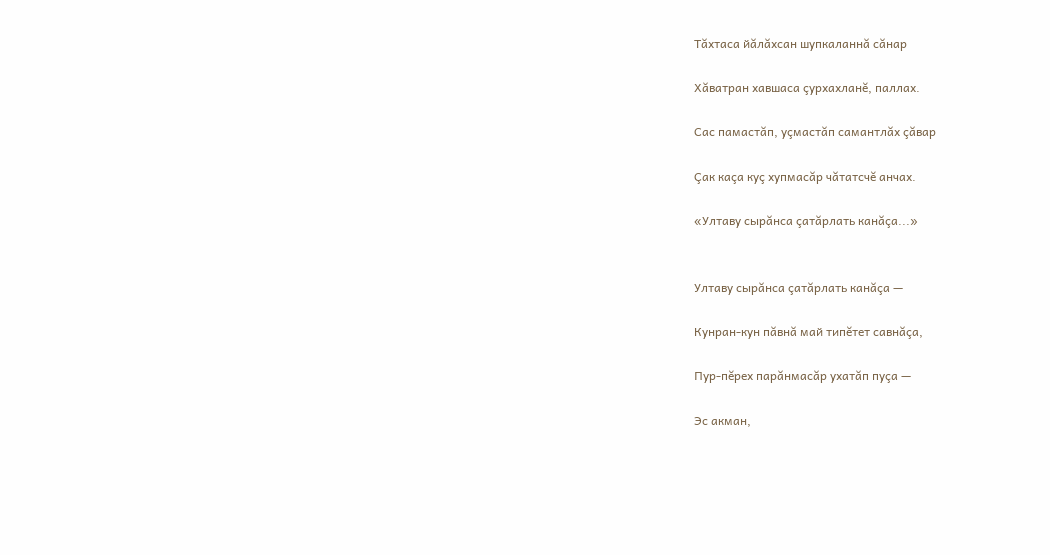Тăхтаса йăлăхсан шупкаланнă сăнар

Хăватран хавшаса çурхахланĕ, паллах.

Сас памастăп, уçмастăп самантлăх çăвар

Çак каçа куç хупмасăр чăтатсчĕ анчах.

«Ултаву сырăнса çатăрлать канăçа...»


Ултаву сырăнса çатăрлать канăçа —

Кунран-кун пăвнă май типĕтет савнăçа,

Пур-пĕрех парăнмасăр ухатăп пуçа —

Эс акман,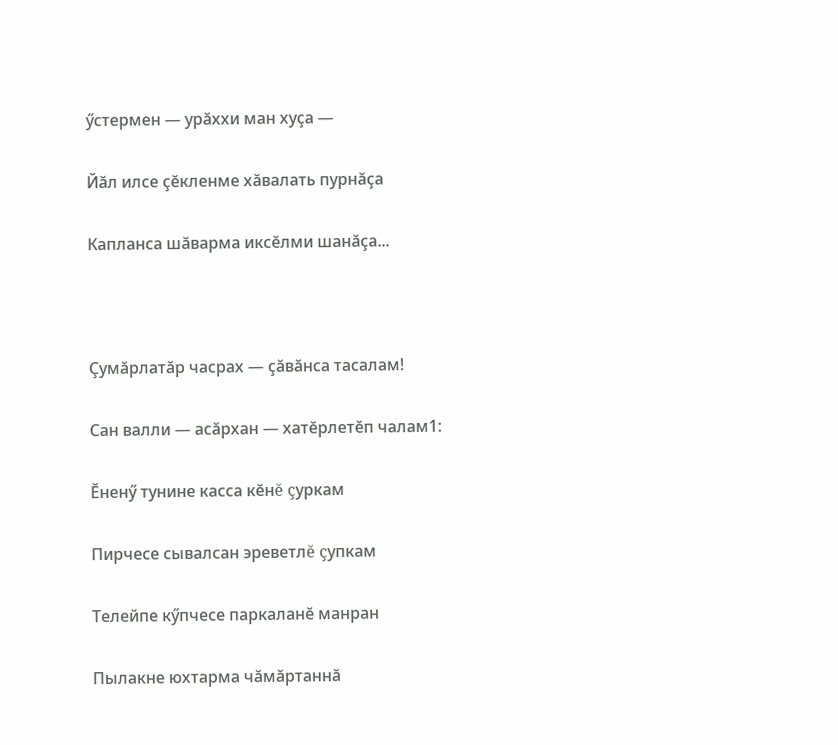ӳстермен — урăххи ман хуçа —

Йăл илсе çĕкленме хăвалать пурнăçа

Капланса шăварма иксĕлми шанăçа...



Çумăрлатăр часрах — çăвăнса тасалам!

Сан валли — асăрхан — хатĕрлетĕп чалам1:

Ĕненӳ тунине касса кĕнĕ çуркам

Пирчесе сывалсан эреветлĕ çупкам

Телейпе кӳпчесе паркаланĕ манран

Пылакне юхтарма чăмăртаннă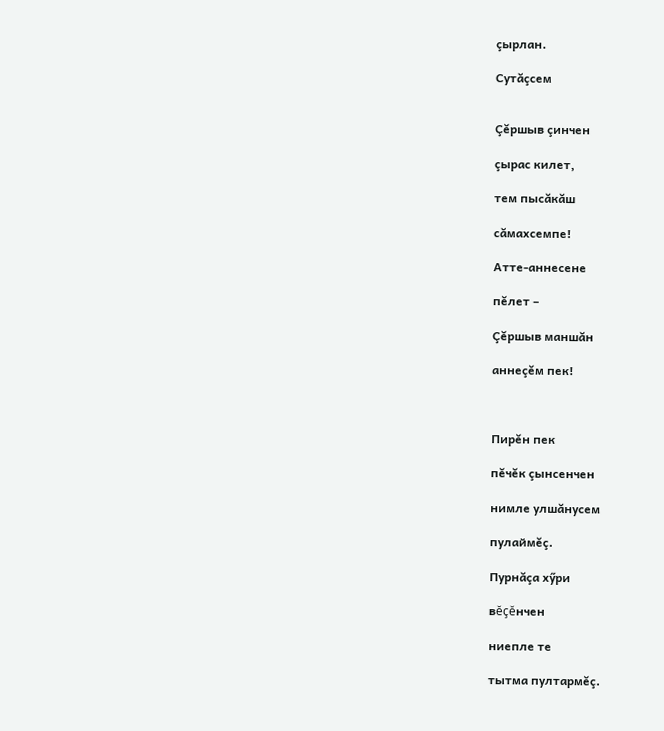çырлан.

Сутăçсем


Çĕршыв çинчен

çырас килет,

тем пысăкăш

сăмахсемпе!

Атте-аннесене

пĕлет –

Çĕршыв маншăн

аннеçĕм пек!



Пирĕн пек

пĕчĕк çынсенчен

нимле улшăнусем

пулаймĕç.

Пурнăçа хӳри

вĕçĕнчен

ниепле те

тытма пултармĕç.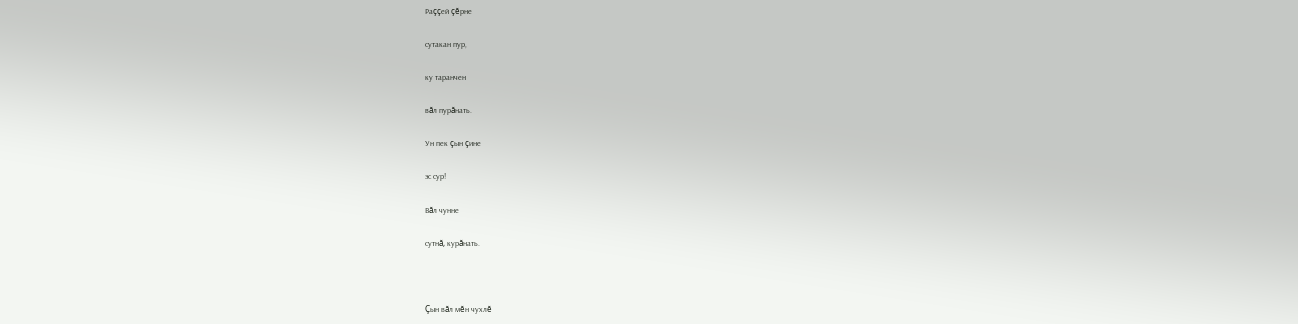Раççей çĕрне

сутакан пур,

ку таранчен

вăл пурăнать.

Ун пек çын çине

эс сур!

Вăл чунне

сутнă, курăнать.



Çын вăл мĕн чухлĕ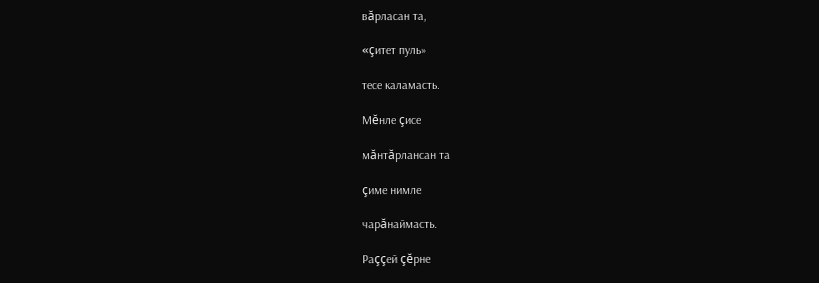вăрласан та,

«çитет пуль»

тесе каламасть.

Мĕнле çисе

мăнтăрлансан та

çиме нимле

чарăнаймасть.

Раççей çĕрне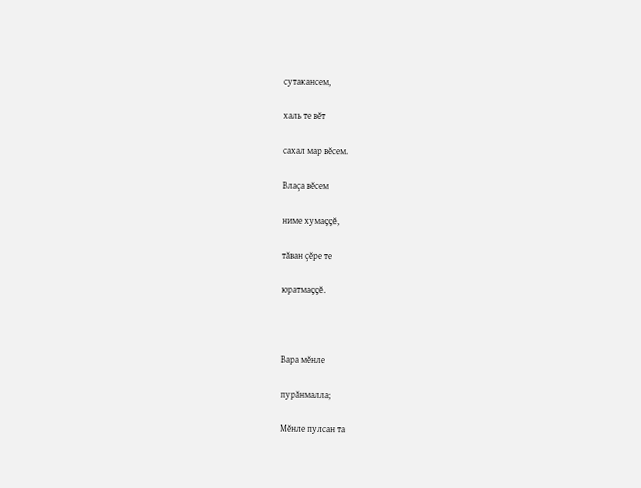сутакансем,

халь те вĕт

сахал мар вĕсем.

Влаçа вĕсем

ниме хумаççĕ,

тăван çĕре те

юратмаççĕ.



Вара мĕнле

пурăнмалла;

Мĕнле пулсан та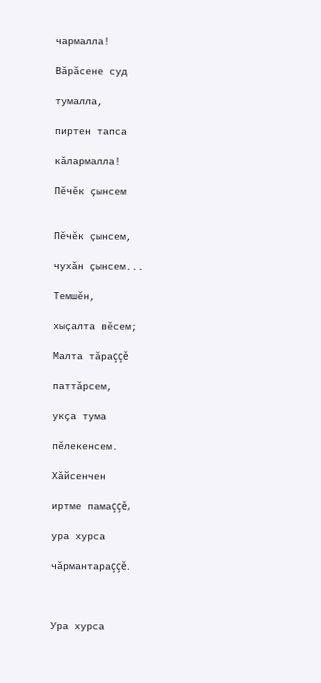чармалла!

Вăрăсене суд

тумалла,

пиртен тапса

кăлармалла!

Пĕчĕк çынсем


Пĕчĕк çынсем,

чухăн çынсем...

Темшĕн,

хыçалта вĕсем;

Малта тăраççĕ

паттăрсем,

укçа тума

пĕлекенсем.

Хăйсенчен

иртме памаççĕ,

ура хурса

чăрмантараççĕ.



Ура хурса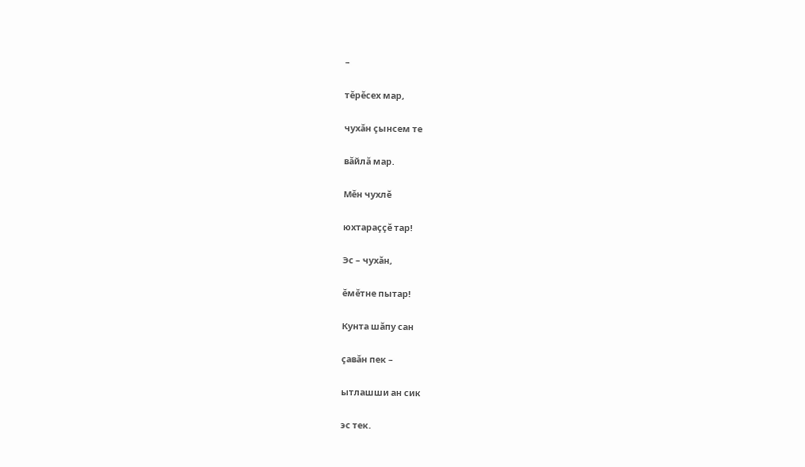–

тĕрĕсех мар,

чухăн çынсем те

вăйлă мар.

Мĕн чухлĕ

юхтараççĕ тар!

Эс – чухăн,

ĕмĕтне пытар!

Кунта шăпу сан

çавăн пек –

ытлашши ан сик

эс тек.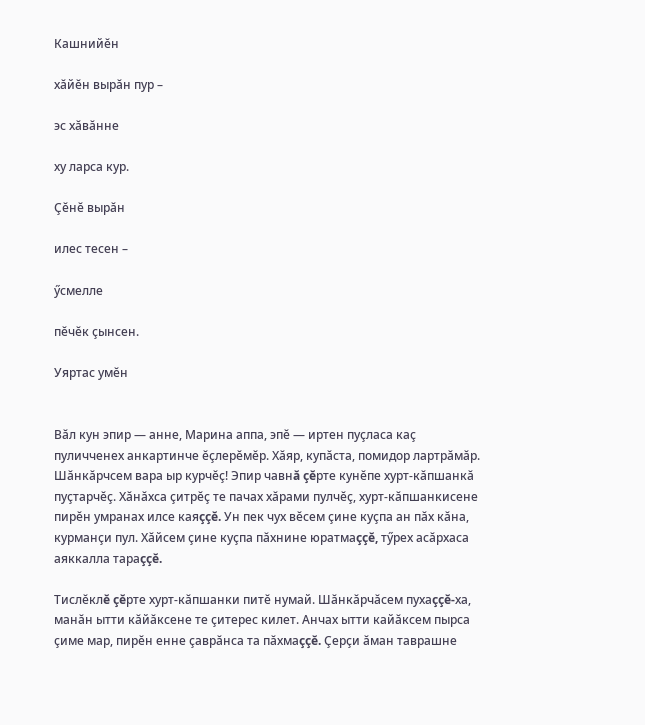Кашнийĕн

хăйĕн вырăн пур –

эс хăвăнне

ху ларса кур.

Çĕнĕ вырăн

илес тесен –

ӳсмелле

пĕчĕк çынсен.

Уяртас умĕн


Вăл кун эпир — анне, Марина аппа, эпĕ — иртен пуçласа каç пуличченех анкартинче ĕçлерĕмĕр. Хăяр, купăста, помидор лартрăмăр. Шăнкăрчсем вара ыр курчĕç! Эпир чавнă çĕрте кунĕпе хурт-кăпшанкă пуçтарчĕç. Хăнăхса çитрĕç те пачах хăрами пулчĕç, хурт-кăпшанкисене пирĕн умранах илсе каяççĕ. Ун пек чух вĕсем çине куçпа ан пăх кăна, курманçи пул. Хăйсем çине куçпа пăхнине юратмаççĕ, тӳрех асăрхаса аяккалла тараççĕ.

Тислĕклĕ çĕрте хурт-кăпшанки питĕ нумай. Шăнкăрчăсем пухаççĕ-ха, манăн ытти кăйăксене те çитерес килет. Анчах ытти кайăксем пырса çиме мар, пирĕн енне çаврăнса та пăхмаççĕ. Çерçи ăман таврашне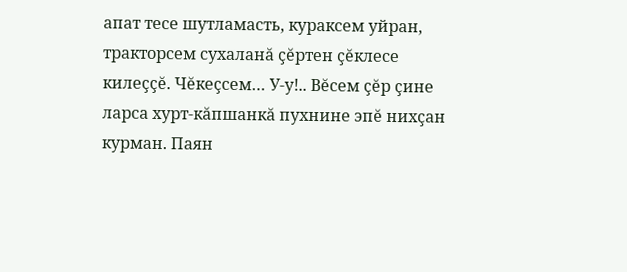апат тесе шутламасть, кураксем уйран, тракторсем сухаланă çĕртен çĕклесе килеççĕ. Чĕкеçсем… У-у!.. Вĕсем çĕр çине ларса хурт-кăпшанкă пухнине эпĕ нихçан курман. Паян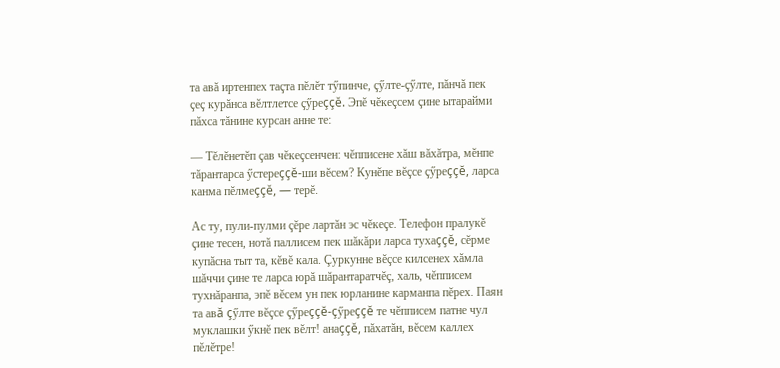та авă иртенпех таçта пĕлĕт тӳпинче, çӳлте-çӳлте, пăнчă пек çеç курăнса вĕлтлетсе çӳреççĕ. Эпĕ чĕкеçсем çине ытарайми пăхса тăнине курсан анне те:

— Тĕлĕнетĕп çав чĕкеçсенчен: чĕпписене хăш вăхăтра, мĕнпе тăрантарса ӳстереççĕ-ши вĕсем? Кунĕпе вĕçсе çӳреççĕ, ларса канма пĕлмеççĕ, — терĕ.

Ас ту, пули-пулми çĕре лартăн эс чĕкеçе. Телефон пралукĕ çине тесен, нотă паллисем пек шăкăри ларса тухаççĕ, сĕрме купăсна тыт та, кĕвĕ кала. Çуркунне вĕçсе килсенех хăмла шăччи çине те ларса юрă шăрантаратчĕç, халь, чĕпписем тухнăранпа, эпĕ вĕсем ун пек юрланине карманпа пĕрех. Паян та авă çӳлте вĕçсе çӳреççĕ-çӳреççĕ те чĕпписем патне чул муклашки ӳкнĕ пек вĕлт! анаççĕ, пăхатăн, вĕсем каллех пĕлĕтре!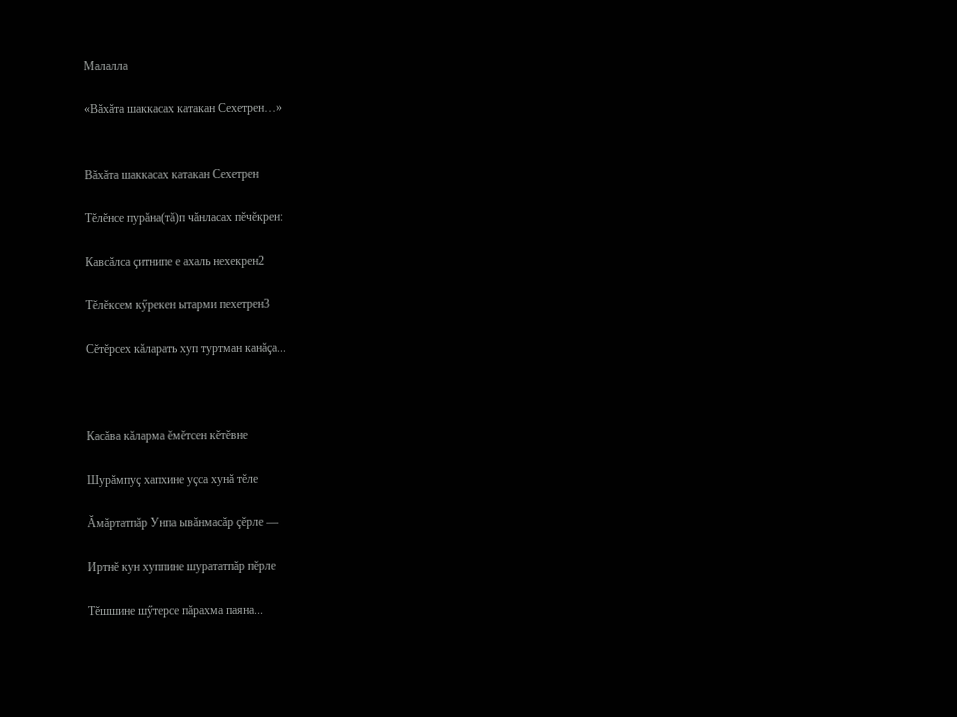Малалла

«Вăхăта шаккасах катакан Сехетрен…»


Вăхăта шаккасах катакан Сехетрен

Тĕлĕнсе пурăна(тă)п чăнласах пĕчĕкрен:

Кавсăлса çитнипе е ахаль нехекрен2

Тĕлĕксем кӳрекен ытарми пехетрен3

Сĕтĕрсех кăларать хуп туртман канăçа...



Касăва кăларма ĕмĕтсен кĕтĕвне

Шурăмпуç хапхине уçса хунă тĕле

Ăмăртатпăр Унпа ывăнмасăр çĕрле —

Иртнĕ кун хуппине шурататпăр пĕрле

Тĕшшине шӳтерсе пăрахма паяна...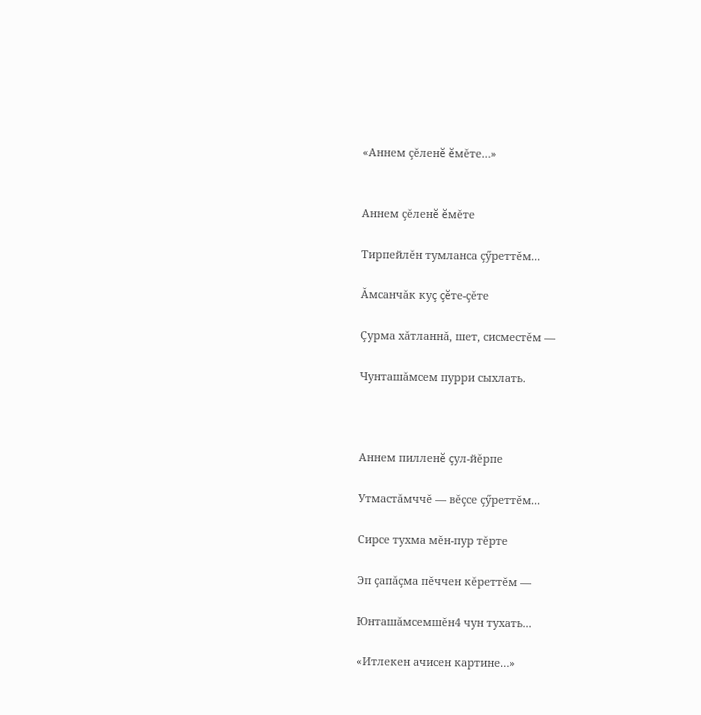«Аннем çĕленĕ ĕмĕте…»


Аннем çĕленĕ ĕмĕте

Тирпейлĕн тумланса çӳреттĕм...

Ăмсанчăк куç çĕте-çĕте

Çурма хăтланнă, шет, сисместĕм —

Чунташăмсем пурри сыхлать.



Аннем пилленĕ çул-йĕрпе

Утмастăмччĕ — вĕçсе çӳреттĕм...

Сирсе тухма мĕн-пур тĕрте

Эп çапăçма пĕччен кĕреттĕм —

Юнташăмсемшĕн4 чун тухать...

«Итлекен ачисен картине…»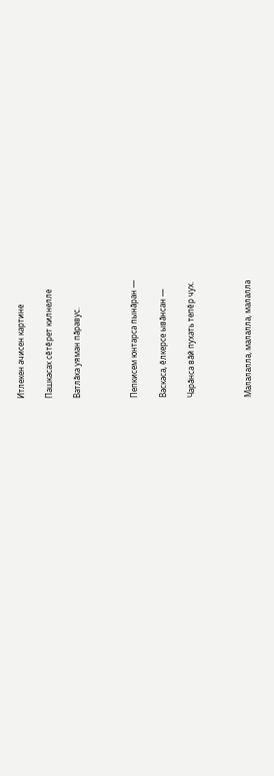Итлекен ачисен картине

Пашкасах сĕтĕрет килнелле

Ватлăха уяман пăравус.



Пепкисем юнтарса пынăран —

Васкаса, ĕлкерсе ывăнсан —

Чарăнса вăй пухать тепĕр чух.



Малалалла, малалла, малалла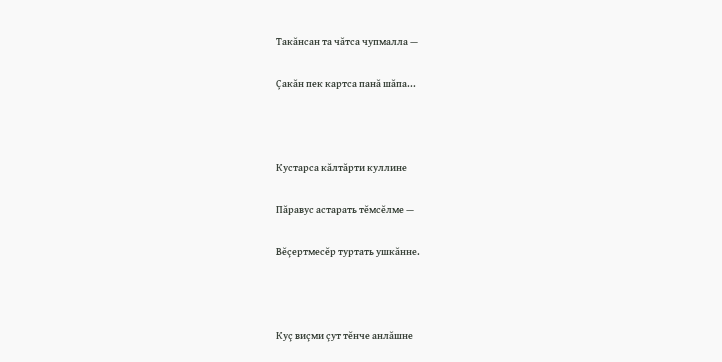Такăнсан та чăтса чупмалла —

Çакăн пек картса панă шăпа...



Кустарса кăлтăрти куллине

Пăравус астарать тĕмсĕлме —

Вĕçертмесĕр туртать ушкăнне.



Куç виçми çут тĕнче анлăшне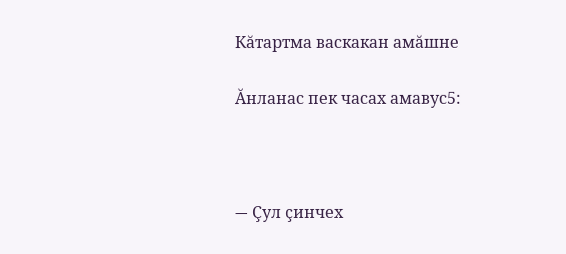Кăтартма васкакан амăшне

Ăнланас пек часах амавус5:



— Çул çинчех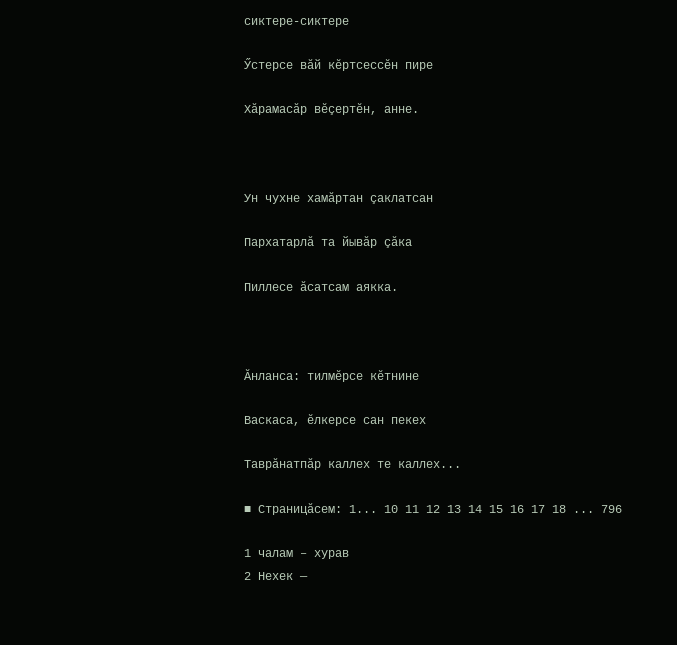сиктере-сиктере

Ӳстерсе вăй кĕртсессĕн пире

Хăрамасăр вĕçертĕн, анне.



Ун чухне хамăртан çаклатсан

Пархатарлă та йывăр çăка

Пиллесе ăсатсам аякка.



Ăнланса: тилмĕрсе кĕтнине

Васкаса, ĕлкерсе сан пекех

Таврăнатпăр каллех те каллех...

■ Страницăсем: 1... 10 11 12 13 14 15 16 17 18 ... 796

1 чалам – хурав
2 Нехек —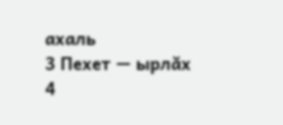ахаль
3 Пехет — ырлăх
4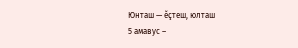Юнташ — ĕçтеш, юлташ
5 амавус –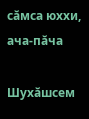сăмса юххи, ача-пăча

Шухăшсем